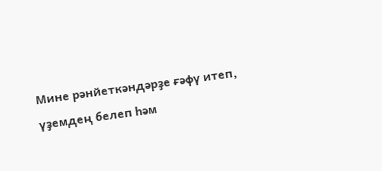Мине рәнйеткәндәрҙе ғәфү итеп, үҙемдең белеп һәм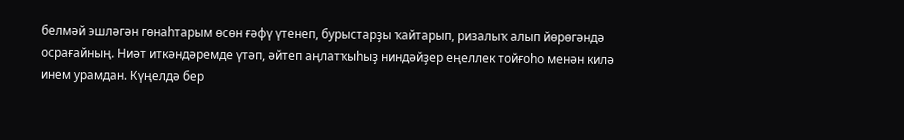белмәй эшләгән гөнаһтарым өсөн ғәфү үтенеп, бурыстарҙы ҡайтарып, ризалыҡ алып йөрөгәндә осрағайның. Ниәт иткәндәремде үтәп, әйтеп аңлатҡыһыҙ ниндәйҙер еңеллек тойғоһо менән килә инем урамдан. Күңелдә бер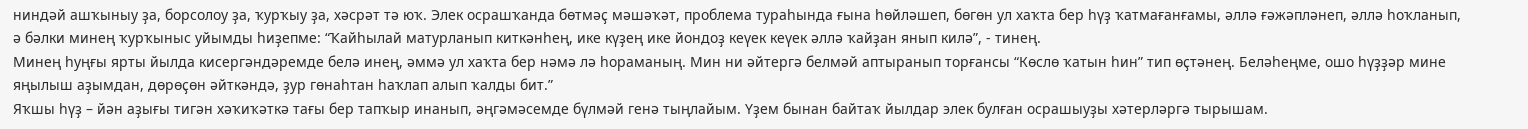ниндәй ашҡыныу ҙа, борсолоу ҙа, ҡурҡыу ҙа, хәсрәт тә юҡ. Элек осрашҡанда бөтмәҫ мәшәҡәт, проблема тураһында ғына һөйләшеп, бөгөн ул хаҡта бер һүҙ ҡатмағанғамы, әллә ғәжәпләнеп, әллә һоҡланып, ә бәлки минең ҡурҡыныс уйымды һиҙепме: “Ҡайһылай матурланып киткәнһең, ике күҙең ике йондоҙ кеүек кеүек әллә ҡайҙан янып килә”, - тинең.
Минең һуңғы ярты йылда кисергәндәремде белә инең, әммә ул хаҡта бер нәмә лә һораманың. Мин ни әйтергә белмәй аптыранып торғансы “Көслө ҡатын һин” тип өҫтәнең. Беләһеңме, ошо һүҙҙәр мине яңылыш аҙымдан, дөрөҫөн әйткәндә, ҙур гөнаһтан һаҡлап алып ҡалды бит.”
Яҡшы һүҙ – йән аҙығы тигән хәҡиҡәткә тағы бер тапҡыр инанып, әңгәмәсемде бүлмәй генә тыңлайым. Үҙем бынан байтаҡ йылдар элек булған осрашыуҙы хәтерләргә тырышам.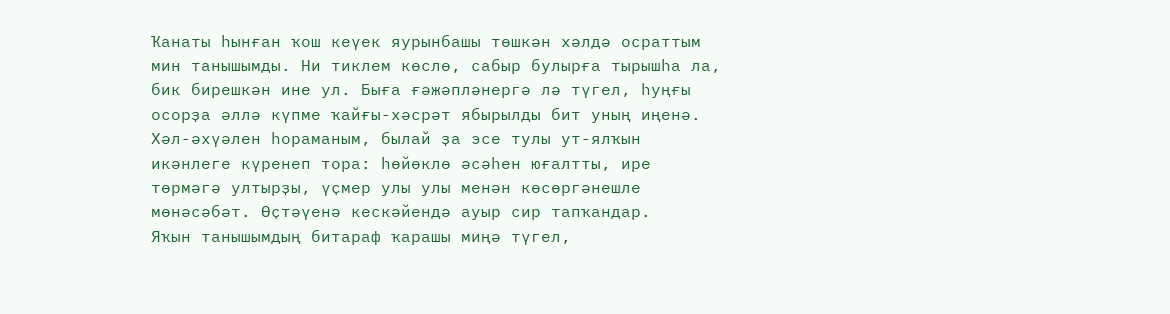Ҡанаты һынған ҡош кеүек яурынбашы төшкән хәлдә осраттым мин танышымды. Ни тиклем көслө, сабыр булырға тырышһа ла, бик бирешкән ине ул. Быға ғәжәпләнергә лә түгел, һуңғы осорҙа әллә күпме ҡайғы-хәсрәт ябырылды бит уның иңенә. Хәл-әхүәлен һораманым, былай ҙа эсе тулы ут-ялҡын икәнлеге күренеп тора: һөйөклө әсәһен юғалтты, ире төрмәгә ултырҙы, үҫмер улы улы менән көсөргәнешле мөнәсәбәт. Өҫтәүенә кескәйендә ауыр сир тапҡандар.
Яҡын танышымдың битараф ҡарашы миңә түгел,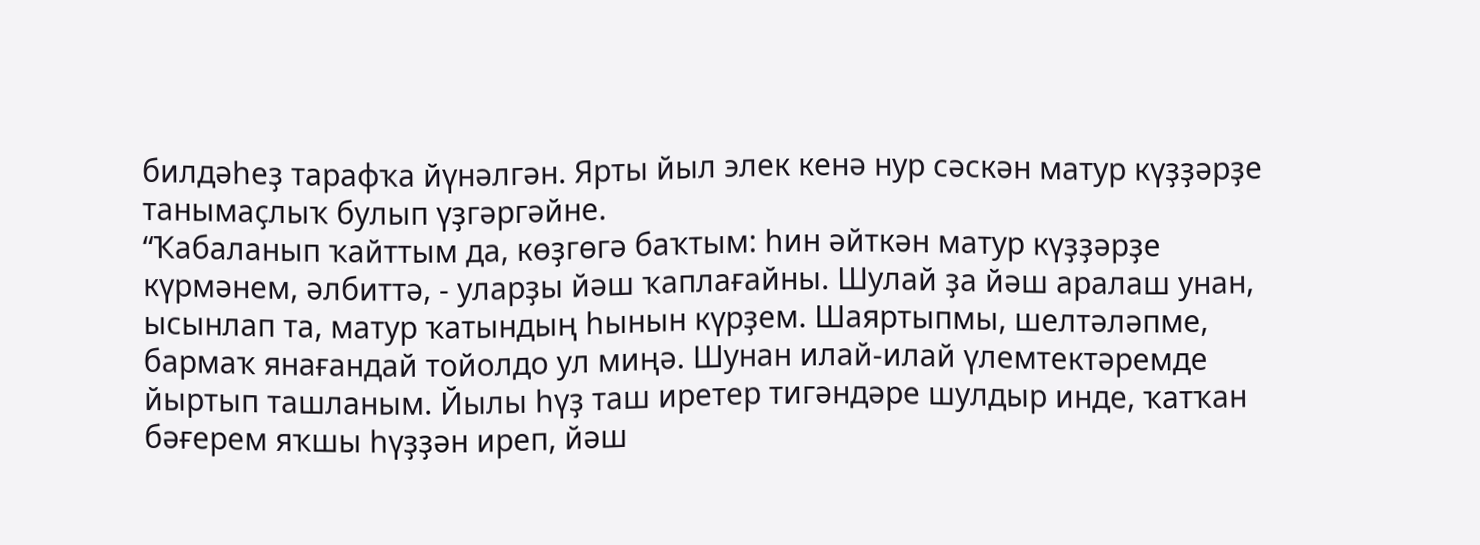билдәһеҙ тарафҡа йүнәлгән. Ярты йыл элек кенә нур сәскән матур күҙҙәрҙе танымаҫлыҡ булып үҙгәргәйне.
“Ҡабаланып ҡайттым да, көҙгөгә баҡтым: һин әйткән матур күҙҙәрҙе күрмәнем, әлбиттә, - уларҙы йәш ҡаплағайны. Шулай ҙа йәш аралаш унан, ысынлап та, матур ҡатындың һынын күрҙем. Шаяртыпмы, шелтәләпме, бармаҡ янағандай тойолдо ул миңә. Шунан илай-илай үлемтектәремде йыртып ташланым. Йылы һүҙ таш иретер тигәндәре шулдыр инде, ҡатҡан бәғерем яҡшы һүҙҙән иреп, йәш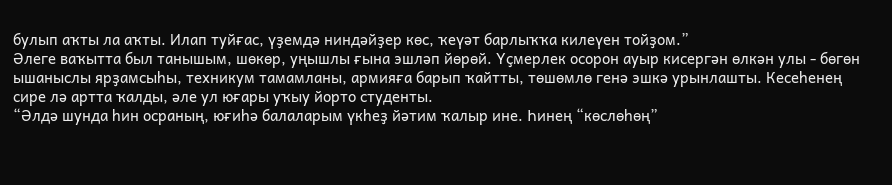булып аҡты ла аҡты. Илап туйғас, үҙемдә ниндәйҙер көс, ҡеүәт барлыҡҡа килеүен тойҙом.”
Әлеге ваҡытта был танышым, шөкөр, уңышлы ғына эшләп йөрөй. Үҫмерлек осорон ауыр кисергән өлкән улы - бөгөн ышаныслы ярҙамсыһы, техникум тамамланы, армияға барып ҡайтты, төшөмлө генә эшкә урынлашты. Кесеһенең сире лә артта ҡалды, әле ул юғары уҡыу йорто студенты.
“Әлдә шунда һин осраның, юғиһә балаларым үкһеҙ йәтим ҡалыр ине. Һинең “көслөһөң”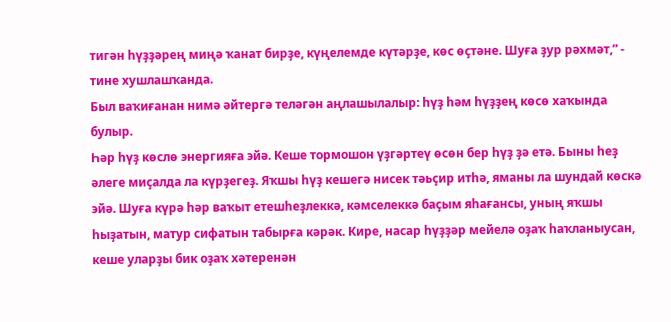тигән һүҙҙәрең миңә ҡанат бирҙе, күңелемде күтәрҙе, көс өҫтәне. Шуға ҙур рәхмәт,” - тине хушлашҡанда.
Был ваҡиғанан нимә әйтергә теләгән аңлашылалыр: һүҙ һәм һүҙҙең көсө хаҡында булыр.
Һәр һүҙ көслө энергияға эйә. Кеше тормошон үҙгәртеү өсөн бер һүҙ ҙә етә. Быны һеҙ әлеге миҫалда ла күрҙегеҙ. Яҡшы һүҙ кешегә нисек тәьҫир итһә, яманы ла шундай көскә эйә. Шуға күрә һәр ваҡыт етешһеҙлеккә, кәмселеккә баҫым яһағансы, уның яҡшы һыҙатын, матур сифатын табырға кәрәк. Кире, насар һүҙҙәр мейелә оҙаҡ һаҡланыусан, кеше уларҙы бик оҙаҡ хәтеренән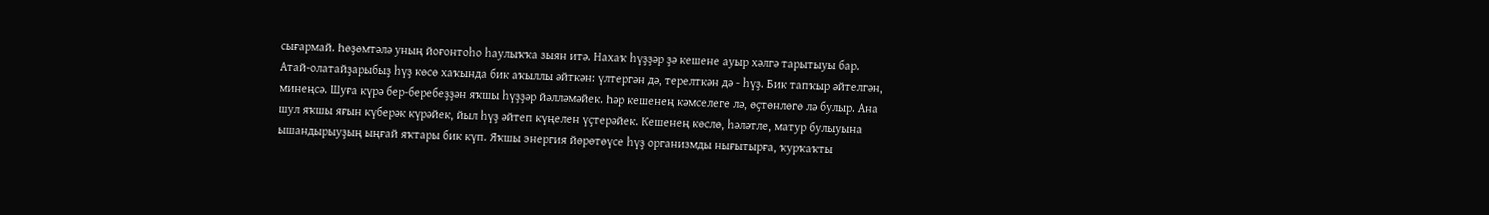сығармай. Һөҙөмтәлә уның йоғонтоһо һаулыҡҡа зыян итә. Нахаҡ һүҙҙәр ҙә кешене ауыр хәлгә тарытыуы бар.
Атай-олатайҙарыбыҙ һүҙ көсө хаҡында бик аҡыллы әйткән: үлтергән дә, терелткән дә - һүҙ. Бик тапҡыр әйтелгән, минеңсә. Шуға күрә бер-беребеҙҙән яҡшы һүҙҙәр йәлләмәйек. Һәр кешенең кәмселеге лә, өҫтөнлөгө лә булыр. Ана шул яҡшы яғын күберәк күрәйек, йыл һүҙ әйтеп күңелен үҫтерәйек. Кешенең көслө, һәләтле, матур булыуына ышандырыуҙың ыңғай яҡтары бик күп. Яҡшы энергия йөрөтөүсе һүҙ организмды нығытырға, ҡурҡаҡты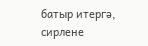батыр итергә, сирлене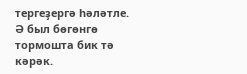тергеҙергә һәләтле. Ә был бөгөнгө тормошта бик тә кәрәк.